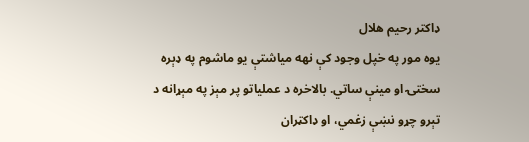ډاکتر رحیم هلال
یوه مور په خپل وجود کې نهه میاشتې یو ماشوم په ډېره سختۍ او مینې ساتي. بالاخره د عملیاتو پر مېز په مېړانه د تېرو چړو نښې زغمي، او ډاکټران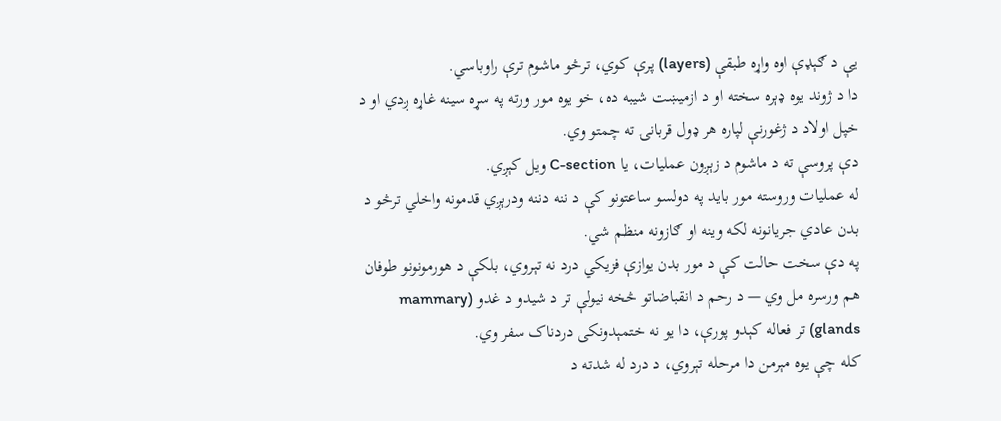یې د ګېډې اوه واړه طبقې (layers) پرې کوي، ترڅو ماشوم ترې راوباسي.
دا د ژوند یوه ډېره سخته او د ازمیښت شیبه ده، خو یوه مور ورته په سړه سینه غاړه ږدي او د خپل اولاد د ژغورنې لپاره هر ډول قربانۍ ته چمتو وي.
دې پروسې ته د ماشوم د زېږون عملیات، یا C-section ویل کېږي.
له عملیات وروسته مور باید په دولسو ساعتونو کې د ننه دننه ودرېږي قدمونه واخلي ترڅو د بدن عادي جریانونه لکه وینه او ګازونه منظم شي.
په دې سخت حالت کې د مور بدن یوازې فزیکي درد نه تېروي، بلکې د هورمونونو طوفان هم ورسره مل وي — د رحم د انقباضاتو څخه نیولې تر د شیدو د غدو (mammary glands) تر فعاله کېدو پورې، دا یو نه ختمېدونکی دردناک سفر وي.
کله چې یوه مېرمن دا مرحله تېروي، د درد له شدته د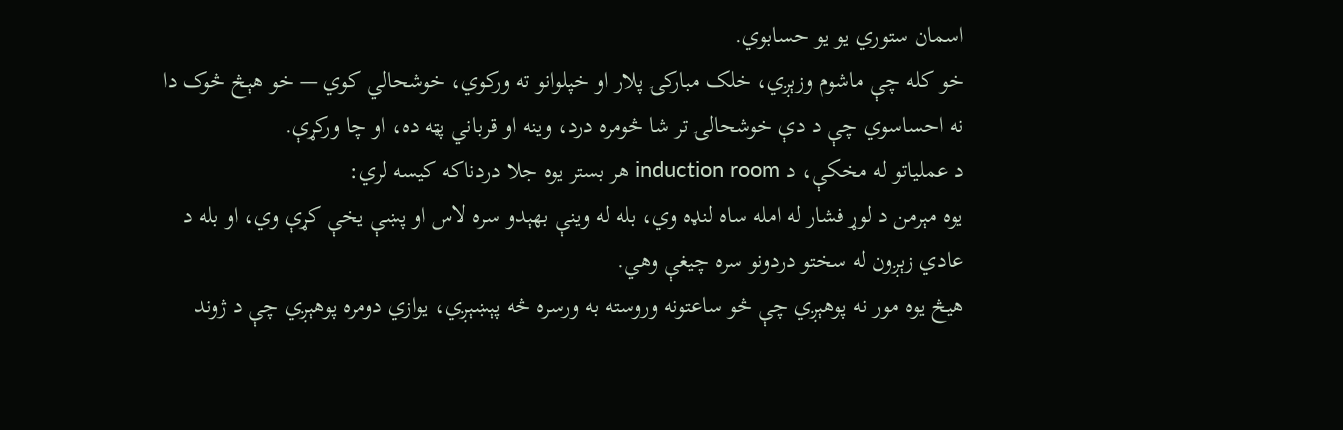اسمان ستوري یو یو حسابوي.
خو کله چې ماشوم وزېږي، خلک مبارکۍ پلار او خپلوانو ته ورکوي، خوشحالي کوي — خو هېڅ څوک دا نه احساسوي چې د دې خوشحالۍ تر شا څومره درد، وینه او قرباني پټه ده، او چا ورکړې.
د عملیاتو له مخکې، د induction room هر بستر یوه جلا دردناکه کیسه لري:
یوه مېرمن د لوړ فشار له امله ساه لنډه وي، بله له وینې بهېدو سره لاس او پښې یخې کړې وي، او بله د عادي زېږون له سختو دردونو سره چیغې وهي.
هیڅ یوه مور نه پوهېږي چې څو ساعتونه وروسته به ورسره څه پېښېږي، یوازي دومره پوهېږي چې د ژوند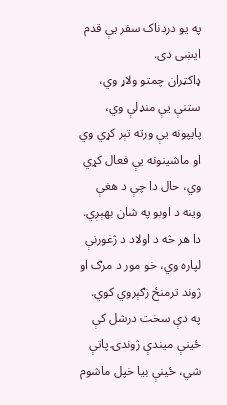په یو دردناک سفر یې قدم ایښی دی.
ډاکټران چمتو ولاړ وي، ستنې یې منډلې وي، پایپونه يې ورته تېر کړي وي او ماشینونه يې فعال کړي وي، حال دا چې د هغې وینه د اوبو په شان بهېږي.
دا هر څه د اولاد د ژغورنې لپاره وي، خو مور د مرګ او ژوند ترمنځ زګېروي کوي.
په دې سخت درشل کې ځینې میندې ژوندۍ پاتې شي، ځینې بیا خپل ماشوم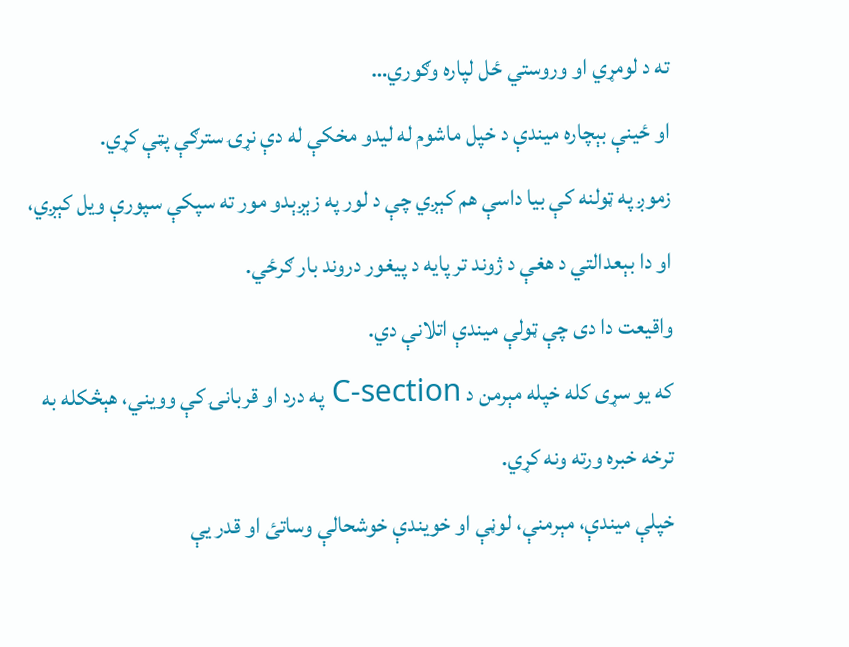ته د لومړي او وروستي ځل لپاره وګوري…
او ځینې بېچاره میندې د خپل ماشوم له لیدو مخکې له دې نړۍ سترګې پټې کړي.
زموږ په ټولنه کې بیا داسې هم کېږي چې د لور په زېږېدو مور ته سپکې سپورې ویل کېږي، او دا بېعدالتي د هغې د ژوند تر پایه د پیغور دروند بار ګرځي.
واقیعت دا دی چې ټولې میندې اتلانې دي.
که یو سړی کله خپله مېرمن د C-section په درد او قربانۍ کې وویني، هېڅکله به ترخه خبره ورته ونه کړي.
خپلې میندې، مېرمنې، لوڼې او خویندې خوشحالې وساتئ او قدر یې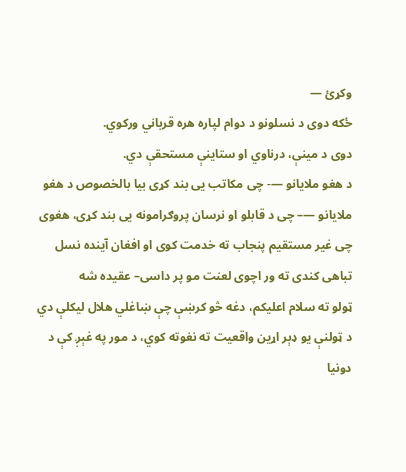وکړئ —
ځکه دوی د نسلونو د دوام لپاره هره قرباني ورکوي.
دوی د مینې، درناوي او ستاینې مستحقې دي.
د هغو ملایانو —- چی مکاتب یی بند کړی بیا بالخصوص د هغو ملایانو —– چی د قابلو او نرسان پروګرامونه یی بند کړی، هغوی چی غیر مستقیم پنجاب ته خدمت کوی او افغان آینده نسل تباهی کندی ته ور اچوی لعنت مو پر داسی– عقیده شه
ټولو ته سلام اعلیکم، دغه څو کرښې چې ښاغلي هلال لیکلې دي د ټولنې یو ډېر اړین واقعیت ته نغوته کوي، د مور په غېږ کې د دونیا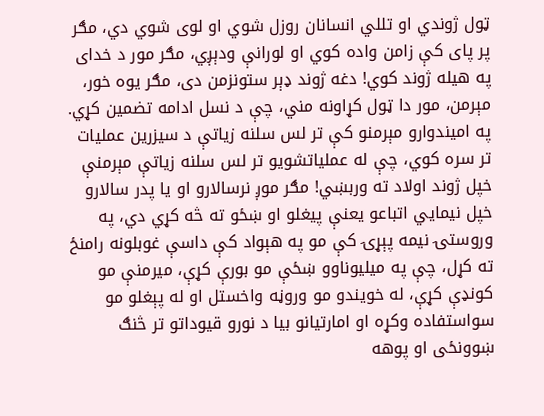ټول ژوندي او تللي انسانان روزل شوي او لوی شوي دي، مګر پر پای کې زامن واده کوي او لورانې ودېږي، مګر مور د خدای په هيله ژوند کوي! دغه ژوند ډېر ستونزمن دی، مګر یوه خور، مېرمن، مور دا ټول کړاونه مني، چې د نسل ادامه تضمین کړي. په امیندوارو مېرمنو کې تر لس سلنه زیاتې د سیزرین عملیات تر سره کوي، چې له عملیاتشویو تر لس سلنه زیاتې مېرمنې خپل ژوند اولاد ته وربښي! مګر موږ نرسالارو او یا پدر سالارو خپل نیمايي اتباعو يعنې پیغلو او ښځو ته څه کړي دي، په وروستۍ نیمه پېړۍ کې مو په هېواد کې داسې غوبلونه رامنځ ته کړل، چې په میلیوناوو ښځې مو بورې کړې، میرمنې مو کونډې کړې، له خویندو مو وروڼه واخستل او له پېغلو مو سواستفاده وکړه او امارتیانو بیا د نورو قیوداتو تر څنګ ښوونځی او پوهه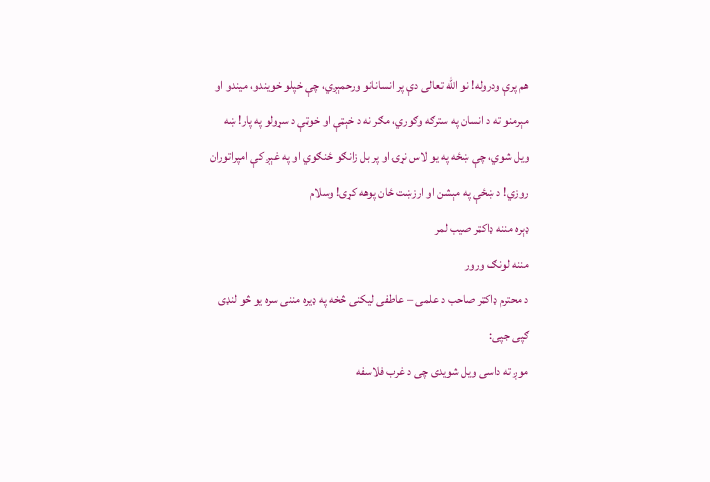هم پرې ودروله! نو الله تعالی دې پر انسانانو ورحمېږي، چې خپلو خویندو، میندو او مېرمنو ته د انسان په سترګه وګوري، مګر نه د خېټې او خوټې د سړولو په پار! ښه ویل شوي، چې ښځه په یو لاس نړۍ او پر بل زانګو ځنګوي او په غېږ کې امپراتوران روزي! د ښځې په مېشن او ارزښت ځان پوهه کړی! وسلام
ډېره مننه ډاکټر صیب لمر
مننه لونګ ورور
د محترم ډاکټر صاحب د علمی – عاطفی لیکنی څخه په ډیره مننی سره یو څو لنډی ګپی جپی:
موږ ته داسی ویل شویدی چی د غرب فلاسفه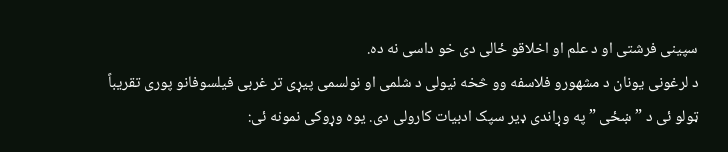سپینی فرشتی او د علم او اخلاقو ځالی دی خو داسی نه ده.
د لرغونی یونان د مشهورو فلاسفه وو څخه نیولی د شلمی او نولسمی پیړی تر غربی فیلسوفانو پوری تقریباً ټولو ئی د ” ښځی ” په وړاندی ډیر سپک ادبیات کارولی دی. یوه وړوکی نمونه ئی: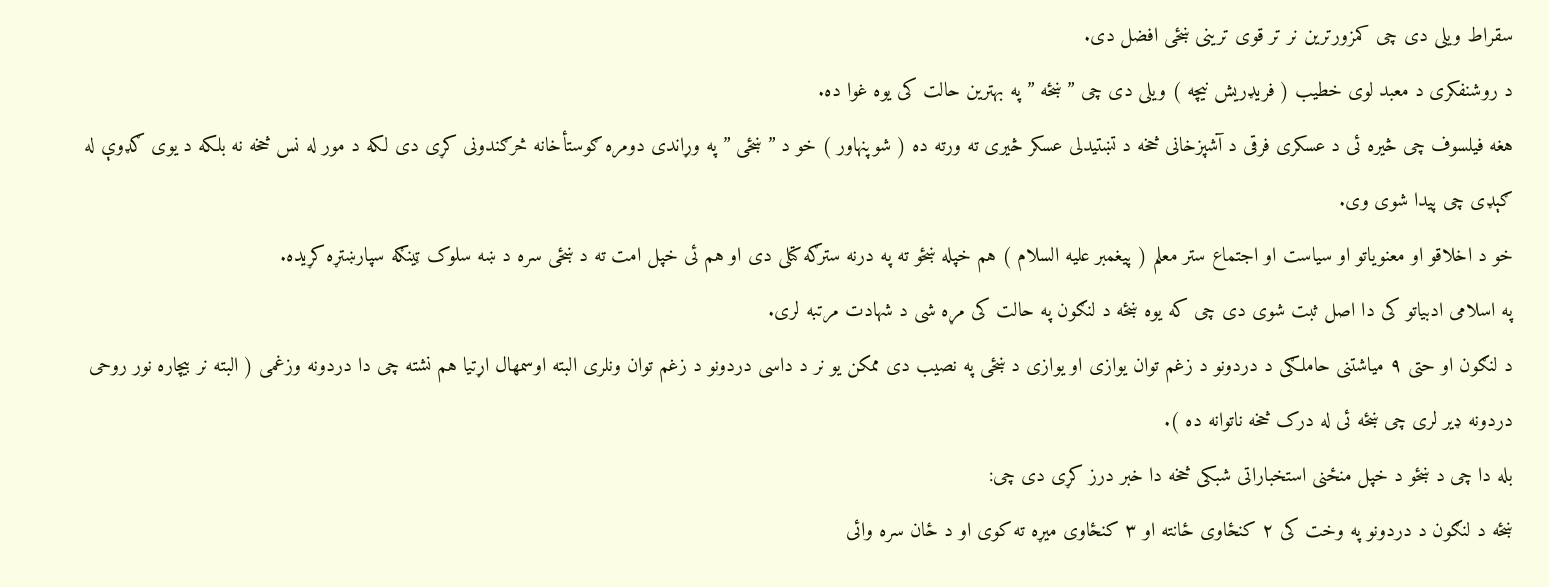سقراط ویلی دی چی کمزورترین نر تر قوی ترینی ښځی افضل دی.
د روشنفکری د معبد لوی خطیب ( فریډریش نیچه ) ویلی دی چی ” ښځه ” په بهترین حالت کی یوه غوا ده.
هغه فیلسوف چی څیره ئی د عسکری فرقی د آشپزخانی څخه د تښتیدلی عسکر څیری ته ورته ده ( شوپنهاور ) خو د ” ښځی ” په وړاندی دومره ګوستأخانه څرګندونی کړی دی لکه د مور له نس څخه نه بلکه د یوی ګډوې له ګېډی چی پیدا شوی وی.
خو د اخلاقو او معنویاتو او سیاست او اجتماع ستر معلم ( پیغمبر علیه السلام ) هم خپله ښځو ته په درنه سترګه کتلی دی او هم ئی خپل امت ته د ښځی سره د ښه سلوک ټینګه سپارښتړه کړیده.
په اسلامی ادبیاتو کی دا اصل ثبت شوی دی چی که یوه ښځه د لنګون په حالت کی مړه شی د شهادت مرتبه لری.
د لنګون او حتی ۹ میاشتنی حاملګی د دردونو د زغم توان یوازی او یوازی د ښځی په نصیب دی ممکن یو نر د داسی دردونو د زغم توان ونلری البته اوسمهال اړتیا هم نشته چی دا دردونه وزغمی ( البته نر بیچاره نور روحی دردونه ډیر لری چی ښځه ئی له درک څخه ناتوانه ده ).
بله دا چی د ښځو د خپل منځنی استخباراتی شبکی څخه دا خبر درز کړی دی چی:
ښځه د لنګون د دردونو په وخت کی ۲ کنځاوی ځانته او ۳ کنځاوی میړه ته کوی او د ځان سره وائی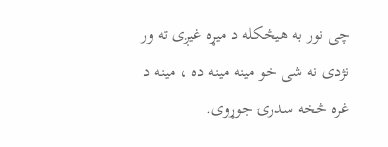چی نور به هیڅکله د میړه غیږی ته ور نژدی نه شی خو مینه مینه ده ، مینه د غره څخه سدرۍ جوړوی.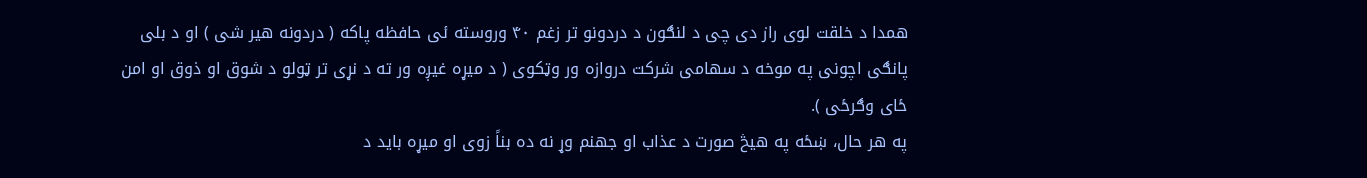همدا د خلقت لوی راز دی چی د لنګون د دردونو تر زغم ۴۰ وروسته ئی حافظه پاکه ( دردونه هیر شی ) او د بلی پانګی اچونی په موخه د سهامی شرکت دروازه ور وټکوی ( د میړه غیږه ور ته د نړی تر ټولو د شوق او ذوق او امن ځای وګرځی ).
په هر حال، ښځه په هیڅ صورت د عذاب او جهنم وړ نه ده بناً زوی او میړه باید د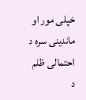خپلی مور او ماندینی سره د احتمالی ظلم د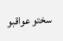سختو عواقبو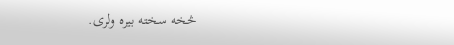څخه سخته بیره ولری.